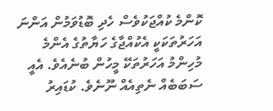ކޮންމެ ކުއްޖަކުވެސް ހެދި ބޮޑުވަމުން އަންނަ އަހަރުތަކަކީ އެކުއްޖާގެ ހަޔާތުގެ އެންމެ މުހިންމު އަހަރުތަކޭ މީހުން ބުނެއެވެ. އެއީ ސަބަބެއް ނެތިއެއް ނޫނެވެ. ކުޑައިރު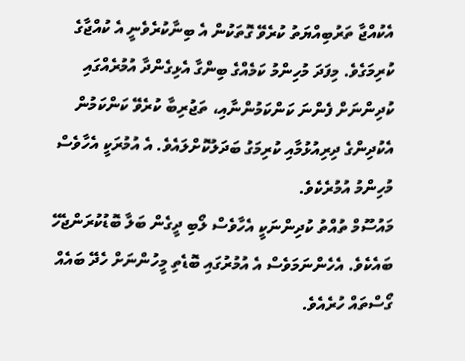އެކުއްޖާ ތަރުބިއްޔަތު ކުރެވޭ ގޮތަކުން އެ ބިނާކުރެވެނީ އެ ކުއްޖާގެ ކުރިމަގެވެ. މިފަދަ މުހިންމު ކަމެއްގެ ބިންގާ އެޅިގެންދާ އުމުރެއްގައި ކުދިންނަށް ފެންނަ ކަންކަމުންނާއި، ތަޖުރިބާ ކުރެވޭ ކަންކަމުން އެކުދިންގެ ދިރިއުޅުމާއި ކުރިމަގު ބަދަލުކޮށްލައެވެ. އެ އުމުރަކީ އެހާވެސް މުހިންމު އުމުރެކެވެ.
މައުސޫމް ތުއްތު ކުދިންނަކީ އެހާވެސް ލޯބި ދީގެން ބަލާ ބޮޑުކުރަންޖެހޭ ބައެކެވެ. އެހެންނަމަވެސް އެ އުމުރުގައި ބޮޑެތި މީހުންނަށް ހެދޭ ބައެއް ގޯސްތައް ހުރެއެވެ.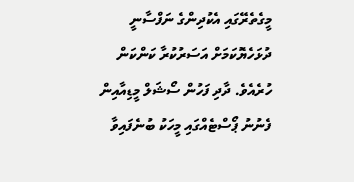މީގެތެރޭގައި އެކުދިންގެ ނަފްސާނީ ދުޅަހެޔޮކަމަށް އަސަރުކުރާ ކަންކަން ހުރެއެވެ. ދާދި ފަހުން ސޯޝަލް މީޑިއާއިން ފެނުނު ޕޯސްޓެއްގައި މީހަކު ބުނެފައިވާ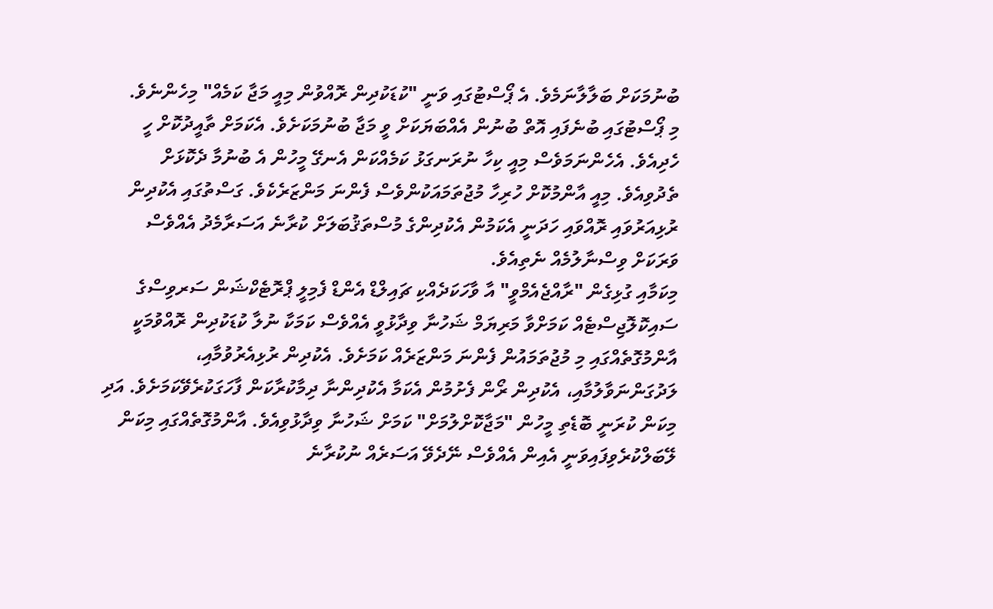ބުނުމަކަށް ބަލާލާނަމެވެ. އެ ޕޯސްޓުގައި ވަނީ "ކުޑަކުދިން ރޮއްވުން މިއީ މަޖާ ކަމެއް" މިހެންނެވެ.
މި ޕޯސްޓުގައި ބުނެފައި އޮތް ބުނުން އެއްބަޔަކަށް ވީ މަޖާ ބުނުމަކަށެވެ. އެކަމަށް ތާއީދުކޮށް ހީ ހެދިއެވެ. އެހެންނަމަވެސް މިއީ ކިހާ ނުރަނގަޅު ކަމެއްކަން އެނގޭ މީހުން އެ ބުނުމާ ދެކޮޅަށް ތެދުވިއެވެ. މިއީ އާންމުކޮށް ހުރިހާ މުޖުތަމައަކުންވެސް ފެންނަ މަންޒަރެކެވެ. ގަސްތުގައި އެކުދިން ރުޅިއަރުވައި ރޮއްވައި ހަދަނީ އެކަމުން އެކުދިންގެ މުސްތަޤުބަލަށް ކުރާނެ އަސަރާމެދު އެއްވެސް ވަރަކަށް ވިސްނާލުމެއް ނެތިއެވެ.
މިކަމާއި ގުޅިގެން "ރާއްޖެއެމްވީ" އާ ވާހަކަދެއްކި ޗައިލްޑް އެންޑް ފެމިލީ ޕްރޮޓެކްޝަން ސަރވިސްގެ ސައިކޮލޮޖިސްޓެއް ކަމަށްވާ މަރިޔަމް ޝަހުނާ ވިދާޅުވީ އެއްވެސް ކަމަކާ ނުލާ ކުޑަކުދިން ރޮއްވުމަކީ އާންމުގޮތެއްގައި މި މުޖުތަމައުން ފެންނަ މަންޒަރެއް ކަމަށެވެ. އެކުދިން ރުޅިއެރުވުމާއި، ލަދުގަންނަވާލުމާއި، އެކުދިން ރޯން ފެށުމުން އެކަމާ އެކުދިންނާ ދިމާކުރާކަން ފާހަގަކުރެވޭކަމަށެވެ. އަދި މިކަން ކުރަނީ ބޮޑެތި މީހުން "މަޖާކޮށްލުމަށް" ކަމަށް ޝަހުނާ ވިދާޅުވިއެވެ. އާންމުގޮތެއްގައި މިކަން ލޭބަލްކުރެވިފައިވަނީ އެއިން އެއްވެސް ނޭދެވޭ އަސަރެއް ނުކުރާނެ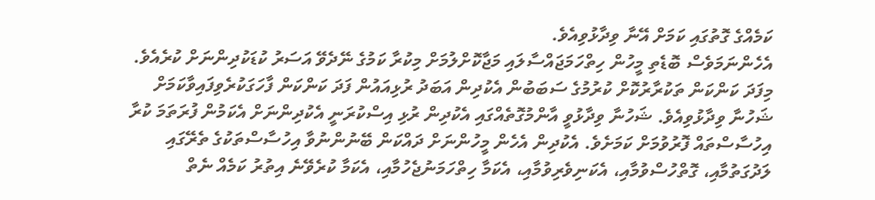ކަމެއްގެ ގޮތުގައި ކަމަށް އޭނާ ވިދާޅުވިއެވެ.
އެހެންނަމަވެސް ބޮޑެތި މީހުން ހިތްހަމަޖައްސާލައި މަޖާކޮށްލުމަށް މިކުރާ ކަމުގެ ނޭދެވޭ އަސަރު ކުޑަކުދިންނަށް ކުރެއެވެ. މިފަދަ ކަންކަން ތަކުރާރުކޮށް ކުރުމުގެ ސަބަބުން އެކުދިން އަބަދު ރުޅިއައުން ފަދަ ކަންކަން ފާހަގަކުރެވިފައިވާކަމަށް ޝަހުނާ ވިދާޅުވިއެވެ. ޝަހުނާ ވިދާޅުވީ އާންމުގޮތެއްގައި އެކުދިން ރުޅި އިސްކުރަނީ އެކުދިންނަށް އެކަމުން ފުރަތަމަ ކުރާ އިހުސާސްތައް ފޮރުވުމަށް ކަމަށެވެ. އެކުދިން އެހެން މީހުންނަށް ދައްކަން ބޭނުންނުވާ އިހުސާސްތަކުގެ ތެރޭގައި ލަދުގަތުމާއި، ގޮތްހުސްވުމާއި، އެކަނިވެރިވުމާއި، އެކަމާ ހިތްހަމަނުޖެހުމާއި، އެކަމާ ކުރެވޭނެ އިތުރު ކަމެއް ނެތް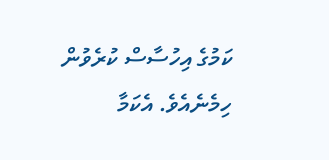ކަމުގެ އިހުސާސް ކުރެވުން ހިމެނެއެވެ. އެކަމާ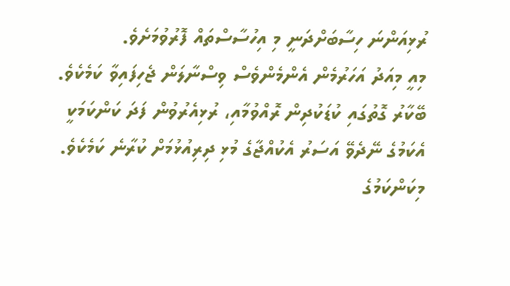ރުޅިއަންނަ ހިސާބަށްދަނީ މި އިހުސާސްތައް ފޮރުވުމަށެވެ.
މިއީ މިއަދު އަހަރުމެން އެންމެންވެސް ވިސްނާލަން ޖެހިފައިވާ ކަމެކެވެ. ބޭކާރު ގޮތުގައި ކުޑަކުދިން ރޮއްވުމާއި، ރުޅިއެރުވުން ފަދަ ކަންކަމަކީ އެކަމުގެ ނޭދެވޭ އަސަރު އެކުއްޖާގެ މުޅި ދިރިއުޅުމަށް ކުރާނެ ކަމެކެވެ. މިކަންކަމުގެ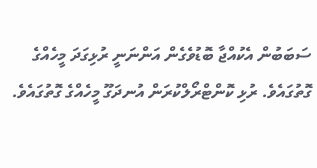ސަބަބުން އެކުއްޖާ ބޮޑުވެގެން އަންނަނީ ރުޅިގަދަ މީހެއްގެ ގޮތުގައެވެ. ރުޅި ކޮންޓްރޯލްކުރަން އުނދަގޫ މީހެއްގެ ގޮތުގައެވެ.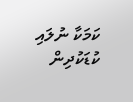ކަމަކާ ނުލައި ކުޑަކުދިން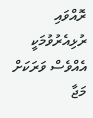ރޮއްވައި ރުޅިއެރުވުމަކީ އެއްވެސް ވަރަކަށް މަޖާ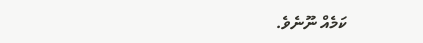ކަމެއް ނޫނެވެ.